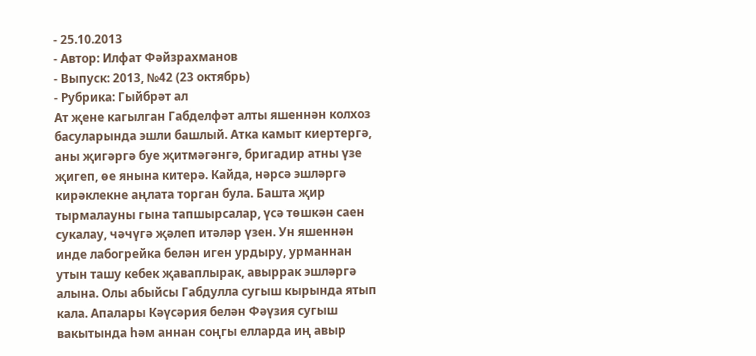- 25.10.2013
- Автор: Илфат Фәйзрахманов
- Выпуск: 2013, №42 (23 октябрь)
- Рубрика: Гыйбрәт ал
Ат җене кагылган Габделфәт алты яшеннән колхоз басуларында эшли башлый. Атка камыт киертергә, аны җигәргә буе җитмәгәнгә, бригадир атны үзе җигеп, өе янына китерә. Кайда, нәрсә эшләргә кирәклекне аңлата торган була. Башта җир тырмалауны гына тапшырсалар, үсә төшкән саен сукалау, чәчүгә җәлеп итәләр үзен. Ун яшеннән инде лабогрейка белән иген урдыру, урманнан утын ташу кебек җаваплырак, авыррак эшләргә алына. Олы абыйсы Габдулла сугыш кырында ятып кала. Апалары Кәүсәрия белән Фәүзия сугыш вакытында һәм аннан соңгы елларда иң авыр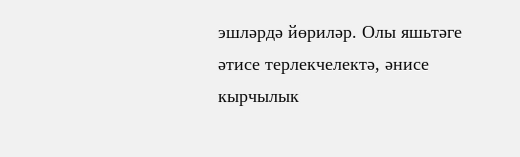эшләрдә йөриләр. Олы яшьтәге әтисе терлекчелектә, әнисе кырчылык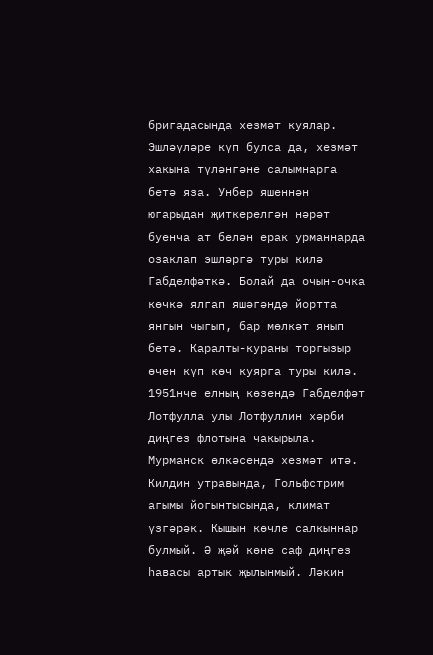бригадасында хезмәт куялар. Эшләүләре күп булса да, хезмәт хакына түләнгәне салымнарга бетә яза. Унбер яшеннән югарыдан җиткерелгән нәрәт буенча ат белән ерак урманнарда озаклап эшләргә туры килә Габделфәткә. Болай да очын-очка көчкә ялгап яшәгәндә йортта янгын чыгып, бар мөлкәт янып бетә. Каралты-кураны торгызыр өчен күп көч куярга туры килә.
1951нче елның көзендә Габделфәт Лотфулла улы Лотфуллин хәрби диңгез флотына чакырыла. Мурманск өлкәсендә хезмәт итә. Килдин утравында, Гольфстрим агымы йогынтысында, климат үзгәрәк. Кышын көчле салкыннар булмый. Ә җәй көне саф диңгез һавасы артык җылынмый. Ләкин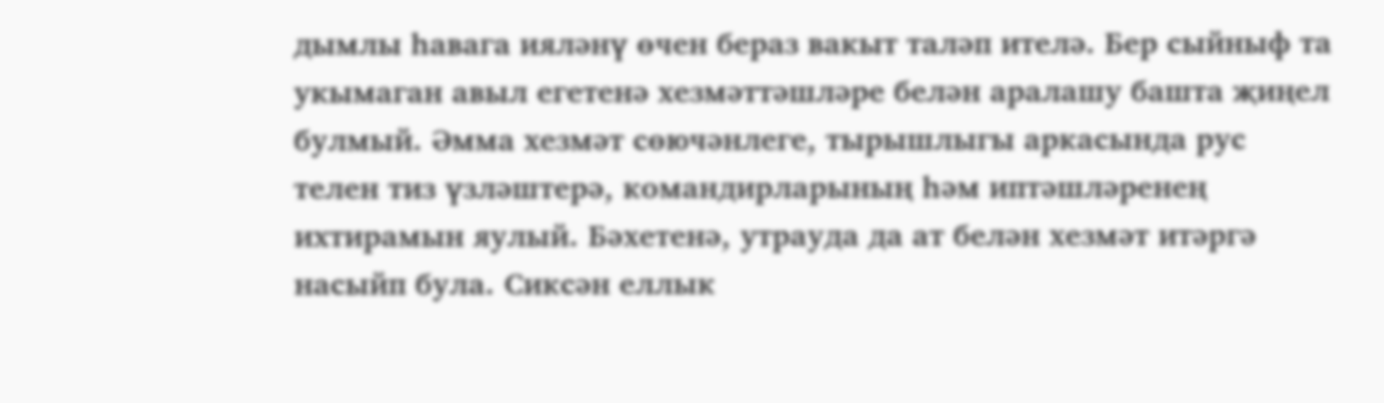дымлы һавага ияләнү өчен бераз вакыт таләп ителә. Бер сыйныф та укымаган авыл егетенә хезмәттәшләре белән аралашу башта җиңел булмый. Әмма хезмәт сөючәнлеге, тырышлыгы аркасында рус телен тиз үзләштерә, командирларының һәм иптәшләренең ихтирамын яулый. Бәхетенә, утрауда да ат белән хезмәт итәргә насыйп була. Сиксән еллык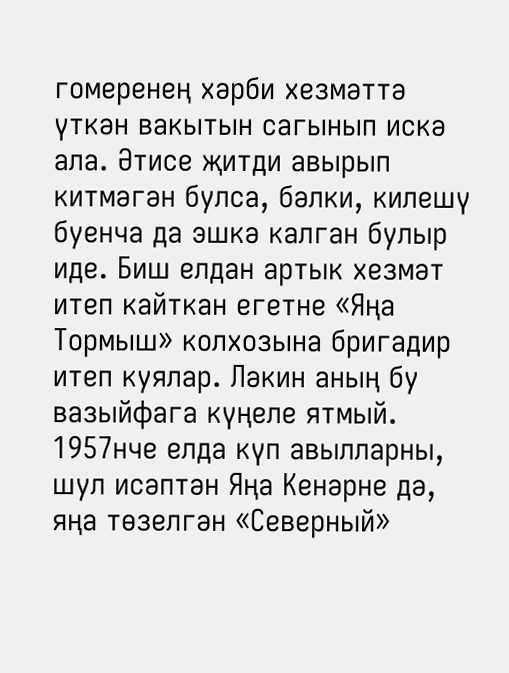гомеренең хәрби хезмәттә үткән вакытын сагынып искә ала. Әтисе җитди авырып китмәгән булса, бәлки, килешү буенча да эшкә калган булыр иде. Биш елдан артык хезмәт итеп кайткан егетне «Яңа Тормыш» колхозына бригадир итеп куялар. Ләкин аның бу вазыйфага күңеле ятмый. 1957нче елда күп авылларны, шул исәптән Яңа Кенәрне дә, яңа төзелгән «Северный»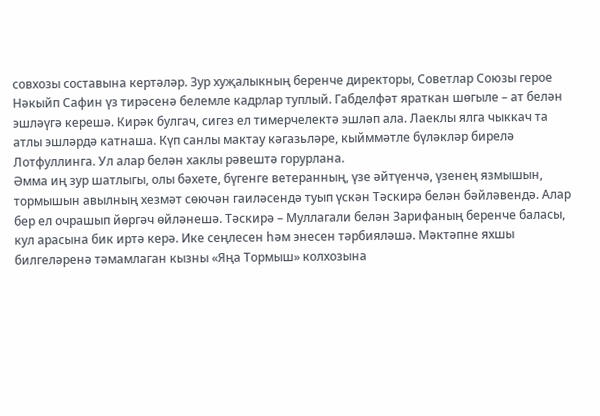совхозы составына кертәләр. Зур хуҗалыкның беренче директоры, Советлар Союзы герое Нәкыйп Сафин үз тирәсенә белемле кадрлар туплый. Габделфәт яраткан шөгыле – ат белән эшләүгә керешә. Кирәк булгач, сигез ел тимерчелектә эшләп ала. Лаеклы ялга чыккач та атлы эшләрдә катнаша. Күп санлы мактау кәгазьләре, кыйммәтле бүләкләр бирелә Лотфуллинга. Ул алар белән хаклы рәвештә горурлана.
Әмма иң зур шатлыгы, олы бәхете, бүгенге ветеранның, үзе әйтүенчә, үзенең язмышын, тормышын авылның хезмәт сөючән гаиләсендә туып үскән Тәскирә белән бәйләвендә. Алар бер ел очрашып йөргәч өйләнешә. Тәскирә – Муллагали белән Зарифаның беренче баласы, кул арасына бик иртә керә. Ике сеңлесен һәм энесен тәрбияләшә. Мәктәпне яхшы билгеләренә тәмамлаган кызны «Яңа Тормыш» колхозына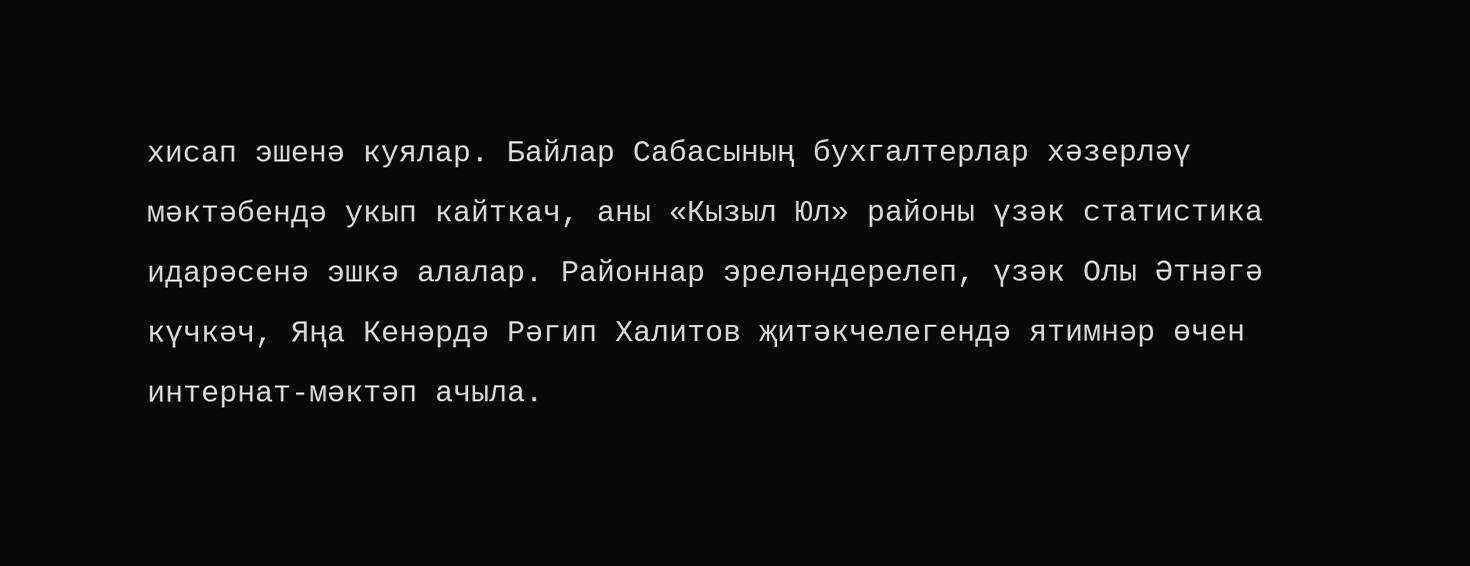хисап эшенә куялар. Байлар Сабасының бухгалтерлар хәзерләү мәктәбендә укып кайткач, аны «Кызыл Юл» районы үзәк статистика идарәсенә эшкә алалар. Районнар эреләндерелеп, үзәк Олы Әтнәгә күчкәч, Яңа Кенәрдә Рәгип Халитов җитәкчелегендә ятимнәр өчен интернат-мәктәп ачыла.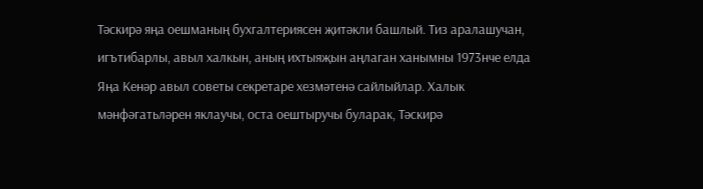Тәскирә яңа оешманың бухгалтериясен җитәкли башлый. Тиз аралашучан, игътибарлы, авыл халкын, аның ихтыяҗын аңлаган ханымны 1973нче елда Яңа Кенәр авыл советы секретаре хезмәтенә сайлыйлар. Халык мәнфәгатьләрен яклаучы, оста оештыручы буларак, Тәскирә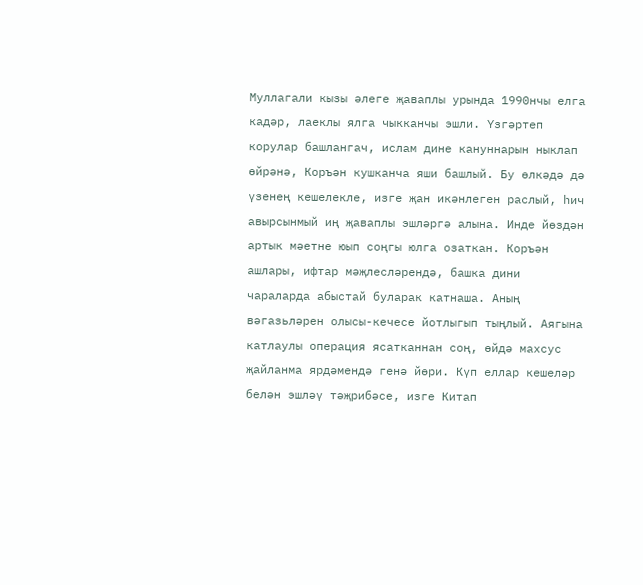Муллагали кызы әлеге җаваплы урында 1990нчы елга кадәр, лаеклы ялга чыкканчы эшли. Үзгәртеп корулар башлангач, ислам дине кануннарын ныклап өйрәнә, Коръән кушканча яши башлый. Бу өлкәдә дә үзенең кешелекле, изге җан икәнлеген раслый, һич авырсынмый иң җаваплы эшләргә алына. Инде йөздән артык мәетне юып соңгы юлга озаткан. Коръән ашлары, ифтар мәҗлесләрендә, башка дини чараларда абыстай буларак катнаша. Аның вәгазьләрен олысы-кечесе йотлыгып тыңлый. Аягына катлаулы операция ясатканнан соң, өйдә махсус җайланма ярдәмендә генә йөри. Күп еллар кешеләр белән эшләү тәҗрибәсе, изге Китап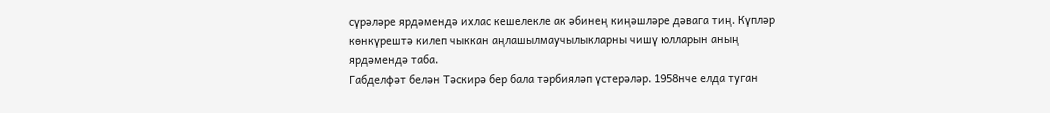сүрәләре ярдәмендә ихлас кешелекле ак әбинең киңәшләре дәвага тиң. Күпләр көнкүрештә килеп чыккан аңлашылмаучылыкларны чишү юлларын аның ярдәмендә таба.
Габделфәт белән Тәскирә бер бала тәрбияләп үстерәләр. 1958нче елда туган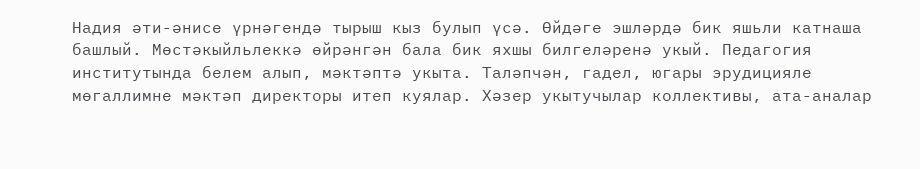Надия әти-әнисе үрнәгендә тырыш кыз булып үсә. Өйдәге эшләрдә бик яшьли катнаша башлый. Мөстәкыйльлеккә өйрәнгән бала бик яхшы билгеләренә укый. Педагогия институтында белем алып, мәктәптә укыта. Таләпчән, гадел, югары эрудицияле мөгаллимне мәктәп директоры итеп куялар. Хәзер укытучылар коллективы, ата-аналар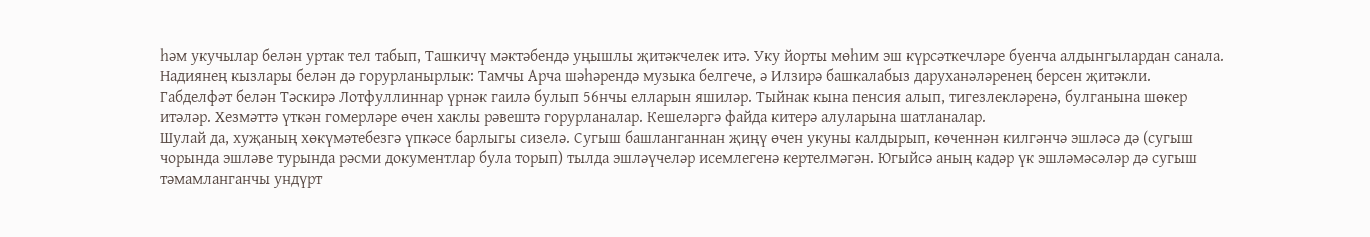һәм укучылар белән уртак тел табып, Ташкичү мәктәбендә уңышлы җитәкчелек итә. Уку йорты мөһим эш күрсәткечләре буенча алдынгылардан санала. Надиянең кызлары белән дә горурланырлык: Тамчы Арча шәһәрендә музыка белгече, ә Илзирә башкалабыз даруханәләренең берсен җитәкли.
Габделфәт белән Тәскирә Лотфуллиннар үрнәк гаилә булып 56нчы елларын яшиләр. Тыйнак кына пенсия алып, тигезлекләренә, булганына шөкер итәләр. Хезмәттә үткән гомерләре өчен хаклы рәвештә горурланалар. Кешеләргә файда китерә алуларына шатланалар.
Шулай да, хуҗаның хөкүмәтебезгә үпкәсе барлыгы сизелә. Сугыш башланганнан җиңү өчен укуны калдырып, көченнән килгәнчә эшләсә дә (сугыш чорында эшләве турында рәсми документлар була торып) тылда эшләүчеләр исемлегенә кертелмәгән. Югыйсә аның кадәр үк эшләмәсәләр дә сугыш тәмамланганчы ундүрт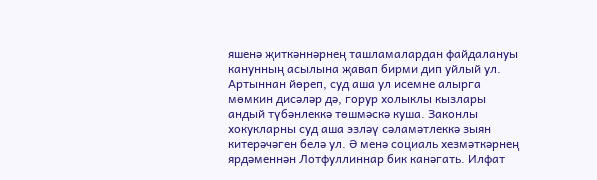яшенә җиткәннәрнең ташламалардан файдалануы канунның асылына җавап бирми дип уйлый ул. Артыннан йөреп, суд аша ул исемне алырга мөмкин дисәләр дә, горур холыклы кызлары андый түбәнлеккә төшмәскә куша. Законлы хокукларны суд аша эзләү сәламәтлеккә зыян китерәчәген белә ул. Ә менә социаль хезмәткәрнең ярдәменнән Лотфуллиннар бик канәгать. Илфат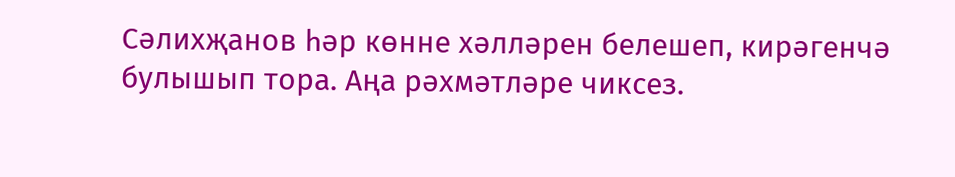Сәлихҗанов һәр көнне хәлләрен белешеп, кирәгенчә булышып тора. Аңа рәхмәтләре чиксез.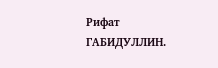Рифат ГАБИДУЛЛИН.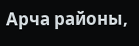Арча районы,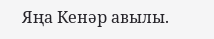Яңа Кенәр авылы.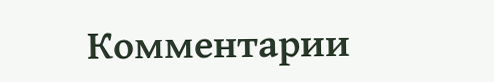Комментарии